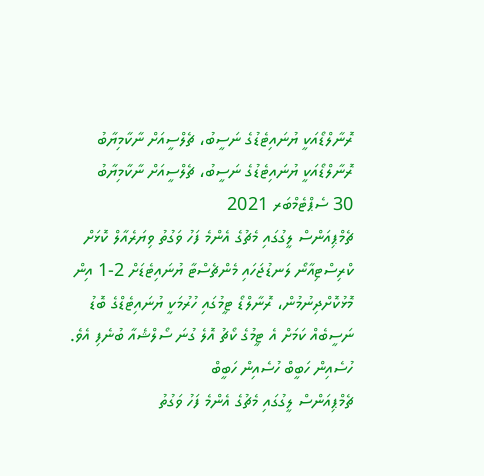ރޮނާލްޑޯއަކީ ޔުނައިޓެޑުގެ ނަސީބު، ޗެލްސީއަށް ނާކާމިޔާބު
ރޮނާލްޑޯއަކީ ޔުނައިޓެޑުގެ ނަސީބު، ޗެލްސީއަށް ނާކާމިޔާބު
30 ސެޕްޓެމްބަރ 2021
ޗެމްޕިއަންސް ލީގުގައި މެޗުގެ އެންމެ ފަހު ވަގުތު ވިޔަރެއާލް ކޮޅަށް ކްރިސްޓިއާނޯ ލަނޑުޖަހައި މެންޗެސްޓާ ޔުނައިޓެޑަށް 2-1 އިން މޮޅުކޮށްދިނުމުން، ރޮނާލްޑޯ ޓީމުގައި ހުރުމަކީ ޔުނައިޓެޑްގެ ބޮޑު ނަސީބެއް ކަމަށް އެ ޓީމުގެ ކޯޗު އޮލެ ގުނަ ސޯލްޝެއާ ބުނެފި އެވެ.
ހުސެއިން ހަބީބް ހުސެއިން ހަބީބް
ޗެމްޕިއަންސް ލީގުގައި މެޗުގެ އެންމެ ފަހު ވަގުތު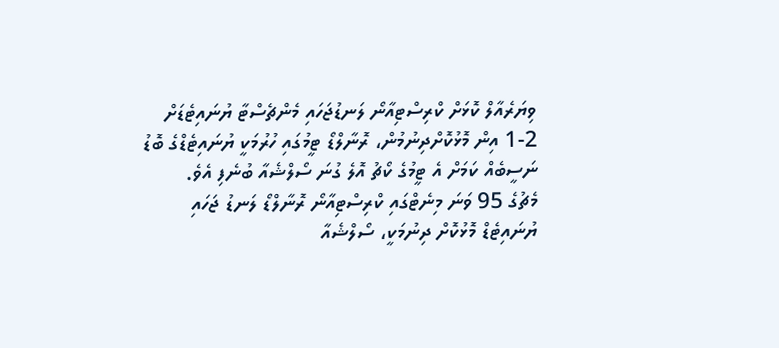ވިޔަރެއާލް ކޮޅަށް ކްރިސްޓިއާނޯ ލަނޑުޖަހައި މެންޗެސްޓާ ޔުނައިޓެޑަށް 2-1 އިން މޮޅުކޮށްދިނުމުން، ރޮނާލްޑޯ ޓީމުގައި ހުރުމަކީ ޔުނައިޓެޑްގެ ބޮޑު ނަސީބެއް ކަމަށް އެ ޓީމުގެ ކޯޗު އޮލެ ގުނަ ސޯލްޝެއާ ބުނެފި އެވެ.
މެޗުގެ 95 ވަނަ މިނެޓްގައި ކްރިސްޓިއާނޯ ރޮނާލްޑޯ ލަނޑު ޖަހައި ޔުނައިޓެޑް މޮޅުކޮށް ދިނުމަކީ، ސޯލްޝެއާ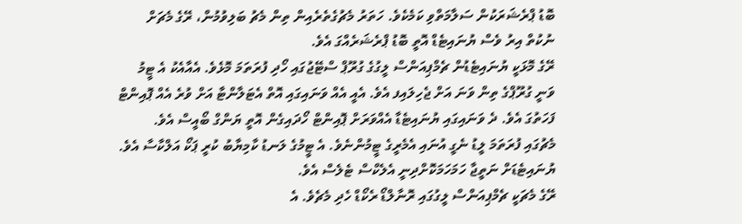ބޮޑު ޕްރެޝަރަކުން ސަލާމަތްވި ކަމެކެވެ. ހަތަރު މެޗުގެތެރެއިން ތިން މެޗު ބަލިވުމުން، ރޭގެ މެޗަށް ނުކުތް އިރު ވެސް ޔުނައިޓެޑް އޮތީ ބޮޑު ޕްރެޝަރެއްގަ އެވެ.
ރޭގެ މޮޅަކީ ޔުނައިޓެޑުން ޗެމްޕިއަންސް ލީގުގެ ގުރޫޕް ސްޓޭޖުގައި ހޯދި ފުރަތަމަ މޮޅެވެ. އެއާއެކު އެ ޓީމު ވަނީ ގުރޫޕްގެ ތިން ވަނަ އަށް ޖެހިލައިފ އެވެ. އެއީ އެއް ވަނައިގައި އޮތް އެޓަލާންޓާ އަށް ވުރެ އެއް ޕޮއިންޓް ފަހަތުގަ އެވެ. ދެ ވަނައިގައި ޔުނައިޓެޑާ އެއްވަރަށް ޕޮއިންޓް ހޯދައިގެން އޮތީ ޔަންގް ބޯއީސް އެވެ.
މެޗުގައި ފުރަތަމަ ލީޑު ނެގީ އުނައި އެމެރީގެ ޓީމުންނެވެ. އެ ޓީމުގެ ލަނޑު ކާމިޔާބު ކުރީ ޕަކޯ އަލްކާސާ އެވެ. ޔުނައިޓެޑަށް ނަތީޖާ ހަމަހަމަކޮށްދިނީ އެލެކްސް ޓެލެސް އެވެ.
ރޭގެ މެޗަކީ ޗެމްޕިއަންސް ލީގުގައި ރޮނާލްޑޯ ރެކޯޑް ހެދި މެޗެވެ. އެ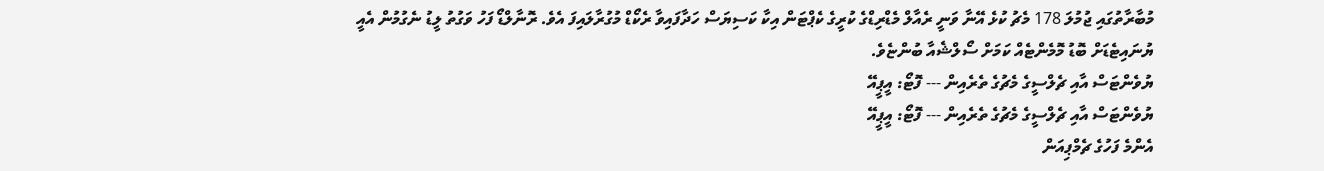މުބާރާތުގައި ޖުމުލަ 178 މެޗު ކުޅެ އޭނާ ވަނީ ރެއާލް މެޑްރިޑްގެ ކުރީގެ ކެޕްޓަން އިކާ ކަސިޔަސް ހަދާފައިވާ ރެކޯޑް މުގުރާލައިފަ އެވެ. ރޮނާލްޑޯ ފަހު ވަގުތު ލީޑު ނެގުމުން އެއީ ޔުނައިޓެޑަށް ބޮޑު މޮމެންޓެއް ކަމަށް ސޯލްޝެއާ ބުންޏެވެ.
ޔުވެންޓަސް އާއި ޗެލްސީގެ މެޗުގެ ތެރެއިން --- ފޮޓޯ: އީޕީއޭ
ޔުވެންޓަސް އާއި ޗެލްސީގެ މެޗުގެ ތެރެއިން --- ފޮޓޯ: އީޕީއޭ
އެންމެ ފަހުގެ ޗެމްޕިއަން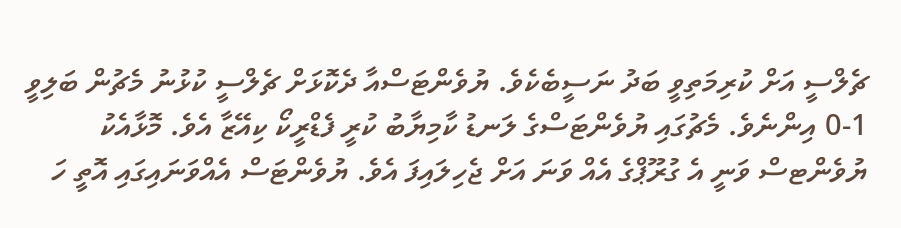ޗެލްސީ އަށް ކުރިމަތިވީ ބަދު ނަސީބެކެވެ. ޔުވެންޓަސްއާ ދެކޮޅަށް ޗެލްސީ ކުޅުނު މެޗުން ބަލިވީ 1-0 އިންނެވެ. މެޗުގައި ޔުވެންޓަސްގެ ލަނޑު ކާމިޔާބު ކުރީ ފެޑްރީކޯ ކިއޭޒާ އެވެ. މޮޅާއެކު ޔުވެންޓސް ވަނީ އެ ގުރޫޕްގެ އެއް ވަނަ އަށް ޖެހިލައިފަ އެވެ. ޔުވެންޓަސް އެއްވަނައިގައި އޮތީ ހަ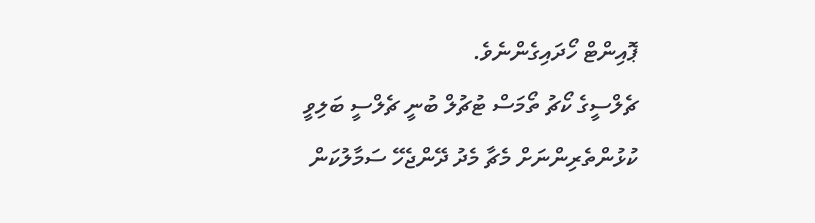ޕޮއިންޓް ހޯދައިގެންނެވެ.
ޗެލްސީގެ ކޯޗު ތޯމަސް ޓުޗުލް ބުނީ ޗެލްސީ ބަލިވީ ކުޅުންތެރިންނަށް މެޗާ މެދު ދޭންޖެހޭ ސަމާލުކަން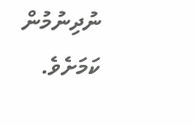ނުދިނުމުން ކަމަށެވެ.